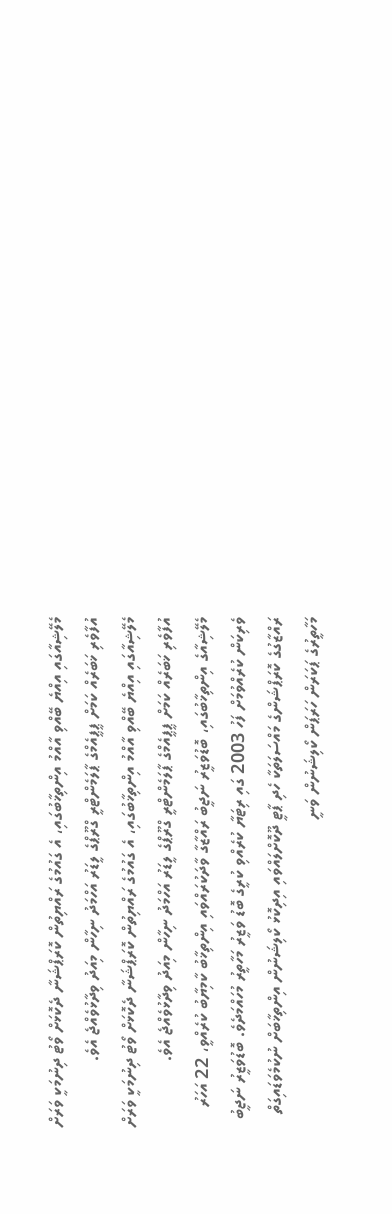މެލޭޝިއާގައި އިއްޔެ ބޭއްވި އާއްމު އިންތިޚާބުގައި، އެ ގައުމުގެ ރައްޔިތުން ކޮރަޕްޝަނާ ދެކޮޅަށް ވޯޓު ދިނުމަކީ ވަރަށް އުފާވެރި ޚަބަރެއް ކަމަށް ޕީޕީއެމްގެ ޕާލަމެންޓްރީ ގްރޫޕްގެ ލީޑަރު އަހްމަދު ނިހާން މިއަދު ވިދާޅުވެއްޖެ އެވެ.
މެލޭޝިއާގައި އިއްޔެ ބޭއްވި އާއްމު އިންތިޚާބުގައި، އެ ގައުމުގެ ރައްޔިތުން ކޮރަޕްޝަނާ ދެކޮޅަށް ވޯޓު ދިނުމަކީ ވަރަށް އުފާވެރި ޚަބަރެއް ކަމަށް ޕީޕީއެމްގެ ޕާލަމެންޓްރީ ގްރޫޕްގެ ލީޑަރު އަހްމަދު ނިހާން މިއަދު ވިދާޅުވެއްޖެ އެވެ.
މެލޭޝިއާގެ އިންތިޚާބުގައި، ބޮޑުވަޒީރު ނަޖީބު ރައްޒާގާ ވާދަކުރައްވައި އިންތިޚާބު ކާމިޔާބު ކުރެއްވީ، 22 އަހަރު ވެރިކަން ކުރެއްވުމަށް ފަހު 2003 ގައި ރިޓަޔާ ކުރެއްވި ކުރީގެ ބޮޑު ވަޒީރު މަހާތީރު މުހައްމަދެވެ. ބޮޑުވަޒީރު ނަޖީބު ރައްޒާގުގެ ކޮރަޕްޝަންގެ މައްސަލަތަކާ ހެދި ޕާޓީ ދޫކޮށްލައްވައި އިދިކޮޅު ކޯލިޝަނުން އިންތިޚާބަށް ނުކުމެވަޑައިގަތް މަހާތީރުގެ ޕަކަރަން ހަރަޕަން ކޯލިޝަނުން ވަނީ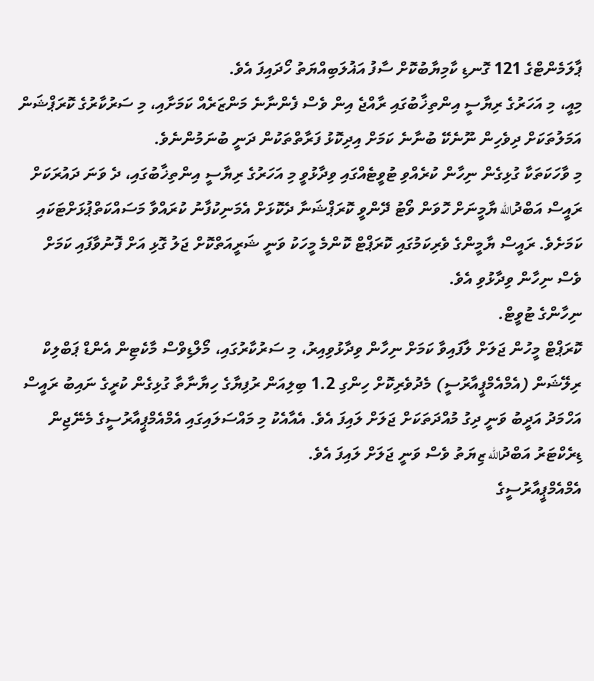ޕާލަމެންޓްގެ 121 ގޮނޑި ކާމިޔާބުކޮށް ސާފު އަޣުލަބިއްޔަތު ހޯދައިފަ އެވެ.
މިއީ، މި އަހަރުގެ ރިޔާސީ އިންތިޚާބުގައި ރާއްޖެ އިން ވެސް ފެންނާނެ މަންޒަރެއް ކަމަށާއި، މި ސަރުކާރުގެ ކޮރަޕްޝަން އަމަލުތަކަށް ދިވެހިން ނޫނެކޭ ބުނާނެ ކަމަށް އިދިކޮޅު ފަރާތްތަކުން ދަނީ ބުނަމުންނެވެ.
މި ވާހަކަތަކާ ގުޅިގެން ނިހާން ކުރެއްވި ޓުވީޓެއްގައި ވިދާޅުވީ މި އަހަރުގެ ރިޔާސީ އިންތިޚާބުގައި، ދެ ވަނަ ދައުރަކަށް ރައީސް އަބްދުالله ޔާމީނަށް ހޮވަން ވޯޓު ދޭންވީ ކޮރަޕްޝަނާ ދެކޮޅަށް އެމަނިކުފާނު ކުރައްވާ މަސައްކަތްޕުޅަށްޓަކައި ކަމަށެވެ. ރައީސް ޔާމީންގެ ވެރިކަމުގައި ކޮރަޕްޓް ކޮންމެ މީހަކު ވަނީ ޝަރީއަތްކޮށް ޖަލު ގޮޅި އަށް ފޮނުވާފައި ކަމަށް ވެސް ނިހާން ވިދާޅުވި އެވެ.
ނިހާންގެ ޓުވީޓް.
ކޮރަޕްޓް މީހުން ޖަލަށް ލާފައިވާ ކަމަށް ނިހާން ވިދާޅުވިއިރު، މި ސަރުކާރުގައި، މޯލްޑިވްސް މާކެޓިން އެންޑް ޕަބްލިކް ރިލޭޝަން (އެމްއެމްޕީއާރުސީ) މެދުވެރިކޮށް ހިންގި 1.2 ބިލިއަން ރުފިޔާގެ ހިޔާނާތާ ގުޅިގެން ކުރީގެ ނައިބު ރައީސް އަހްމަދު އަދީބު ވަނީ ދިގު މުއްދަތަކަށް ޖަލަށް ލައިފަ އެވެ. އެއާއެކު މި މައްސަލައިގައި އެމްއެމްޕީއާރުސީގެ މެނޭޖިން ޑިރެކްޓަރު އަބްދުالله ޒިޔަތު ވެސް ވަނީ ޖަލަށް ލައިފަ އެވެ.
އެމްއެމްޕީއާރުސީގެ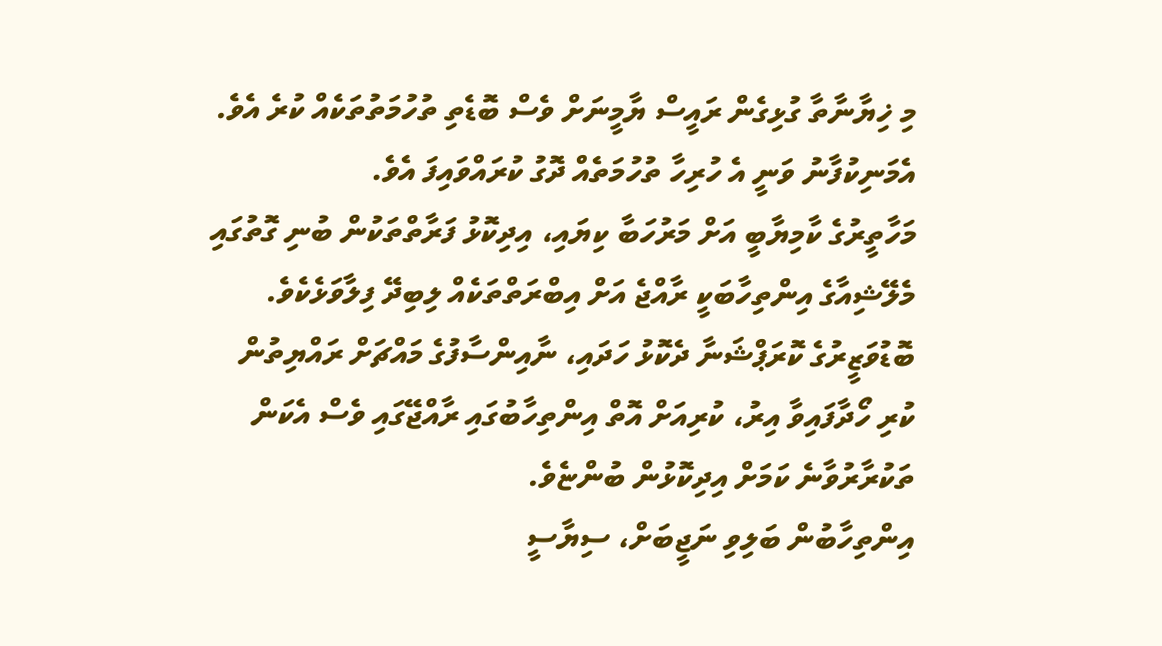މި ޚިޔާނާތާ ގުޅިގެން ރައީސް ޔާމީނަށް ވެސް ބޮޑެތި ތުހުމަތުތަކެއް ކުރެ އެވެ. އެމަނިކުފާނު ވަނީ އެ ހުރިހާ ތުހުމަތެއް ދޮގު ކުރައްވައިފަ އެވެ.
މަހާތީރުގެ ކާމިޔާބީ އަށް މަރުހަބާ ކިޔައި، އިދިކޮޅު ފަރާތްތަކުން ބުނި ގޮތުގައި މެލޭޝިއާގެ އިންތިހާބަކީ ރާއްޖެ އަށް އިބްރަތްތަކެއް ލިބިދޭ ފިލާވަޅެކެވެ. ބޮޑުވަޒީރުގެ ކޮރަޕްޝަނާ ދެކޮޅު ހަދައި، ނާއިންސާފުގެ މައްޗަށް ރައްޔިތުން ކުރި ހޯދާފައިވާ އިރު، ކުރިއަށް އޮތް އިންތިހާބުގައި ރާއްޖޭގައި ވެސް އެކަން ތަކުރާރުވާނެ ކަމަށް އިދިކޮޅުން ބުންޏެވެ.
އިންތިހާބުން ބަލިވި ނަޖީބަށް، ސިޔާސީ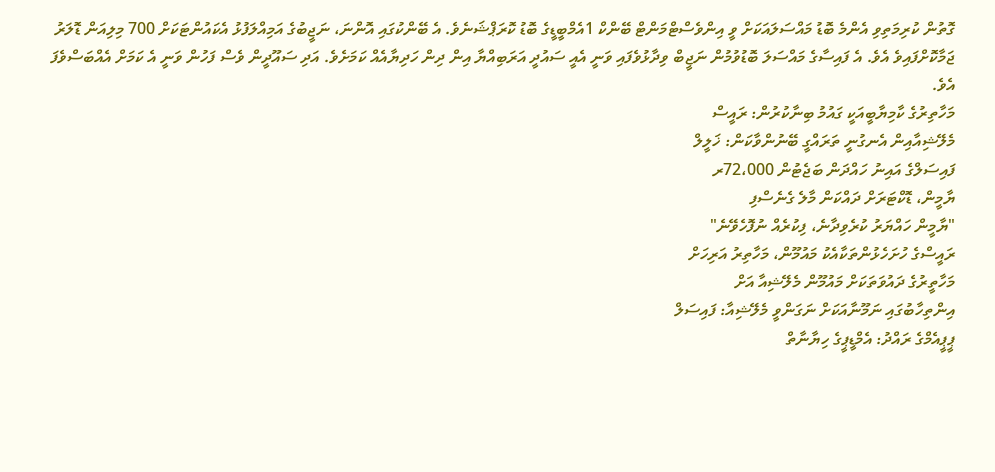ގޮތުން ކުރިމަތިވި އެންމެ ބޮޑު މައްސަލައަކަށް ވީ އިންވެސްޓްމަންޓް ބޭންކް 1އެމްބީޑީގެ ބޮޑު ކޮރަޕްޝަނެވެ. އެ ބޭންކުގައި އޮންނަ، ނަޖީބުގެ އަމިއްލަފުޅު އެކައުންޓަކަށް 700 މިލިއަން ޑޮލަރު ޖަމާކޮށްފައިވެ އެވެ. އެ ފައިސާގެ މައްސަލަ ބޮޑުވުމުން ނަޖީބް ވިދާޅުވެފައި ވަނީ އެއީ ސައުދީ އަރަބިއްޔާ އިން ދިން ހަދިޔާއެއް ކަމަށެވެ. އަދި ސައޫދީން ވެސް ފަހުން ވަނީ އެ ކަމަށް އެއްބަސްވެފަ އެވެ.
މަހާތިރުގެ ކާމިޔާބީއަކީ ގައުމު ބިނާކުރުން: ރައީސް
މެލޭޝިއާއިން އެނގުނީ ތަރައްގީ ބޭނުންވާކަން: ޚަލީލް
ފައިސަލްގެ އައިނު ހައްދަން ބަޖެޓުން 72،000ރ
ޔާމީން، ޑޮކްޓަރަށް ދައްކަން މާލެ ގެނެސްފި
"ޔާމީން ހައްޔަރު ކުރެވިދާނެ، ފިކުރެއް ނުފޮހެވޭނެ"
ރައީސްގެ ހުށަހެޅުންތަކާއެކު މައުމޫން، މަހާތިރު އަރިހަށް
މަހާތީރުގެ ދައުވަތަކަށް މައުމޫން މެލޭޝިއާ އަށް
އިންތިހާބުގައި ނަމޫނާއަކަށް ނަގަންވީ މެލޭޝިއާ: ފައިސަލް
ޕީޕީއެމްގެ ރައްދު: އެމްޑީޕީގެ ހިޔާނާތް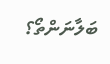ބަލާނަންތޯ؟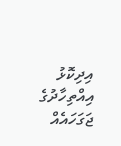އިދިކޮޅު އިއްތިހާދުގެ ޖަގަހައެއް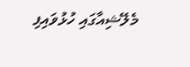މެލޭޝިއާގައި ހުޅުވައިފި